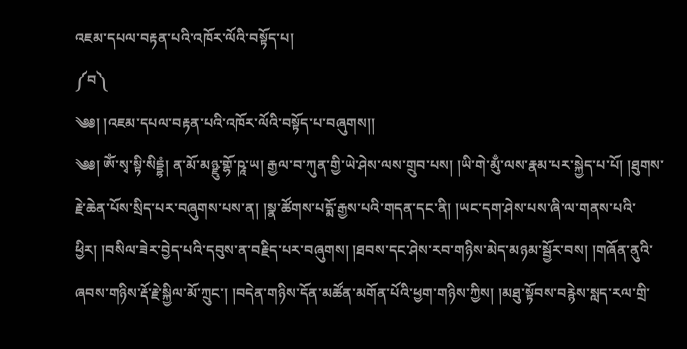འཇམ་དཔལ་བརྟན་པའི་འཁོར་ལོའི་བསྟོད་པ།
༼བ༽
༄༅། །འཇམ་དཔལ་བརྟན་པའི་འཁོར་ལོའི་བསྟོད་པ་བཞུགས།།
༄༅། ཨོཾ་སྭ་སྟི་སིདྡྷཾ། ན་མོ་མཉྫུ་གྷོ་ཥཱ་ཡ། རྒྱལ་བ་ཀུན་གྱི་ཡེ་ཤེས་ལས་གྲུབ་པས། །ཡི་གེ་མུྃ་ལས་རྣམ་པར་སྐྱེད་པ་པོ། །ཐུགས་རྗེ་ཆེན་པོས་སྲིད་པར་བཞུགས་པས་ན། །སྣ་ཚོགས་པདྨོ་རྒྱས་པའི་གདན་དང་ནི། །ཡང་དག་ཤེས་པས་ཞི་ལ་གནས་པའི་ཕྱིར། །བསིལ་ཟེར་བྱེད་པའི་དབུས་ན་བརྗིད་པར་བཞུགས། །ཐབས་དང་ཤེས་རབ་གཉིས་མེད་མཉམ་སྦྱོར་བས། །གཞོན་ནུའི་ཞབས་གཉིས་རྡོ་རྗེ་སྐྱིལ་མོ་ཀྲུང་། །བདེན་གཉིས་དོན་མཚོན་མགོན་པོའི་ཕྱག་གཉིས་ཀྱིས། །མཐུ་སྟོབས་བརྙེས་སླད་རལ་གྲི་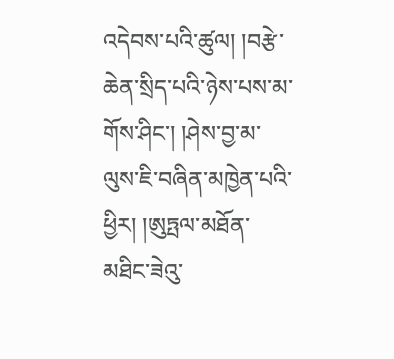འདེབས་པའི་ཚུལ། །བརྩེ་ཆེན་སྲིད་པའི་ཉེས་པས་མ་གོས་ཤིང་། །ཤེས་བྱ་མ་ལུས་ཇི་བཞིན་མཁྱེན་པའི་ཕྱིར། །ཨུཏྤལ་མཐོན་མཐིང་ཟེའུ་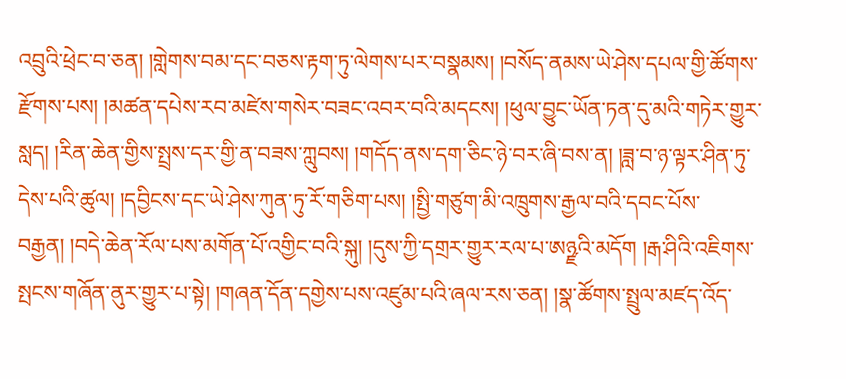འབྲུའི་ཕྲེང་བ་ཅན། །གླེགས་བམ་དང་བཅས་རྟག་ཏུ་ལེགས་པར་བསྣམས། །བསོད་ནམས་ཡེ་ཤེས་དཔལ་གྱི་ཚོགས་རྫོགས་པས། །མཚན་དཔེས་རབ་མཛེས་གསེར་བཟང་འབར་བའི་མདངས། །ཕུལ་བྱུང་ཡོན་ཏན་དུ་མའི་གཏེར་གྱུར་སླད། །རིན་ཆེན་གྱིས་སྤྲས་དར་གྱི་ན་བཟས་ཀླུབས། །གདོད་ནས་དག་ཅིང་ཉེ་བར་ཞི་བས་ན། །ཟླ་བ་ཉ་ལྟར་ཤིན་ཏུ་དེས་པའི་ཚུལ། །དབྱིངས་དང་ཡེ་ཤེས་ཀུན་ཏུ་རོ་གཅིག་པས། །སྤྱི་གཙུག་མི་འཁྲུགས་རྒྱལ་བའི་དབང་པོས་བརྒྱན། །བདེ་ཆེན་རོལ་པས་མགོན་པོ་འགྱིང་བའི་སྐུ། །དུས་ཀྱི་དགྲར་གྱུར་རལ་པ་ཨཉྫའི་མདོག །རྒ་ཤིའི་འཇིགས་སྤངས་གཞོན་ནུར་གྱུར་པ་སྟེ། །གཞན་དོན་དགྱེས་པས་འཛུམ་པའི་ཞལ་རས་ཅན། །སྣ་ཚོགས་སྤྲུལ་མཛད་འོད་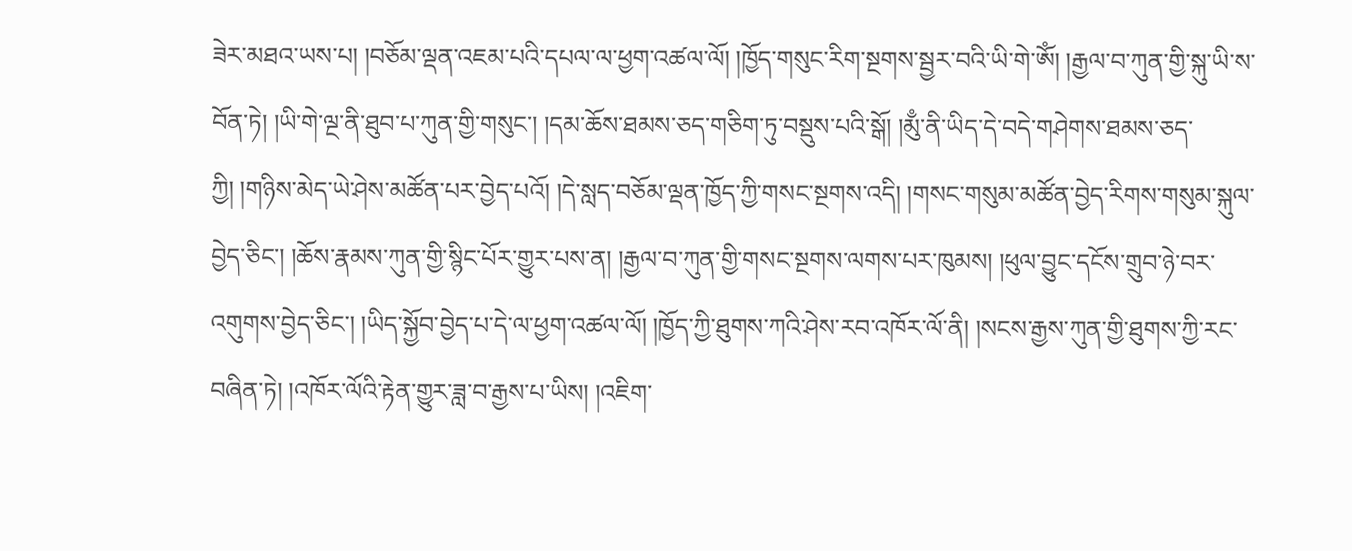ཟེར་མཐའ་ཡས་པ། །བཅོམ་ལྡན་འཇམ་པའི་དཔལ་ལ་ཕྱག་འཚལ་ལོ། །ཁྱོད་གསུང་རིག་སྔགས་སྦྱར་བའི་ཡི་གེ་ཨོཾ། །རྒྱལ་བ་ཀུན་གྱི་སྐུ་ཡི་ས་བོན་ཏེ། །ཡི་གེ་ལྔ་ནི་ཐུབ་པ་ཀུན་གྱི་གསུང་། །དམ་ཆོས་ཐམས་ཅད་གཅིག་ཏུ་བསྡུས་པའི་སྒོ། །མུྃ་ནི་ཡིད་དེ་བདེ་གཤེགས་ཐམས་ཅད་ཀྱི། །གཉིས་མེད་ཡེ་ཤེས་མཚོན་པར་བྱེད་པའོ། །དེ་སླད་བཅོམ་ལྡན་ཁྱོད་ཀྱི་གསང་སྔགས་འདི། །གསང་གསུམ་མཚོན་བྱེད་རིགས་གསུམ་སྐུལ་བྱེད་ཅིང་། །ཆོས་རྣམས་ཀུན་གྱི་སྙིང་པོར་གྱུར་པས་ན། །རྒྱལ་བ་ཀུན་གྱི་གསང་སྔགས་ལགས་པར་ཁུམས། །ཕུལ་བྱུང་དངོས་གྲུབ་ཉེ་བར་འགུགས་བྱེད་ཅིང་། །ཡིད་སྐྱོབ་བྱེད་པ་དེ་ལ་ཕྱག་འཚལ་ལོ། །ཁྱོད་ཀྱི་ཐུགས་ཀའི་ཤེས་རབ་འཁོར་ལོ་ནི། །སངས་རྒྱས་ཀུན་གྱི་ཐུགས་ཀྱི་རང་བཞིན་ཏེ། །འཁོར་ལོའི་རྟེན་གྱུར་ཟླ་བ་རྒྱས་པ་ཡིས། །འཇིག་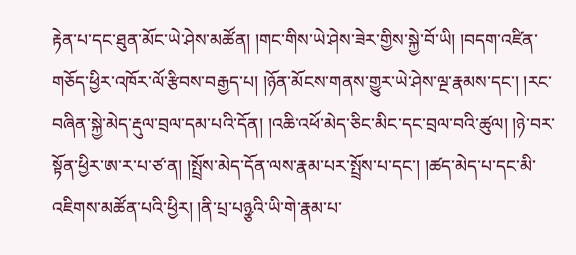རྟེན་པ་དང་ཐུན་མོང་ཡེ་ཤེས་མཚོན། །གང་གིས་ཡེ་ཤེས་ཟེར་གྱིས་སྐྱེ་བོ་ཡི། །བདག་འཛིན་གཅོད་ཕྱིར་འཁོར་ལོ་རྩིབས་བརྒྱད་པ། །ཉོན་མོངས་གནས་གྱུར་ཡེ་ཤེས་ལྔ་རྣམས་དང་། །རང་བཞིན་སྐྱེ་མེད་རྡུལ་བྲལ་དམ་པའི་དོན། །འཆི་འཕོ་མེད་ཅིང་མིང་དང་བྲལ་བའི་ཚུལ། །ཉེ་བར་སྟོན་ཕྱིར་ཨ་ར་པ་ཙ་ན། །སྤྲོས་མེད་དོན་ལས་རྣམ་པར་སྤྲོས་པ་དང་། །ཚད་མེད་པ་དང་མི་འཇིགས་མཚོན་པའི་ཕྱིར། །ནི་པྲ་པཉྩའི་ཡི་གེ་རྣམ་པ་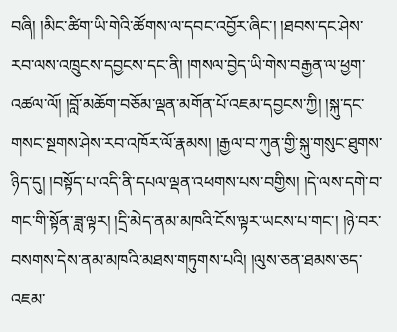བཞི། །མིང་ཚིག་ཡི་གེའི་ཚོགས་ལ་དབང་འབྱོར་ཞིང་། །ཐབས་དང་ཤེས་རབ་ལས་འཁྲུངས་དབྱངས་དང་ནི། །གསལ་བྱེད་ཡི་གེས་བརྒྱན་ལ་ཕྱག་འཚལ་ལོ། །བློ་མཆོག་བཅོམ་ལྡན་མགོན་པོ་འཇམ་དབྱངས་ཀྱི། །སྐུ་དང་གསང་སྔགས་ཤེས་རབ་འཁོར་ལོ་རྣམས། །རྒྱལ་བ་ཀུན་གྱི་སྐུ་གསུང་ཐུགས་ཉིད་དུ། །བསྟོད་པ་འདི་ནི་དཔལ་ལྡན་འཕགས་པས་བགྱིས། །དེ་ལས་དགེ་བ་གང་གི་སྟོན་ཟླ་ལྟར། །དྲི་མེད་ནམ་མཁའི་ངོས་ལྟར་ཡངས་པ་གང་། །ཉེ་བར་བསགས་དེས་ནམ་མཁའི་མཐས་གཏུགས་པའི། །ལུས་ཅན་ཐམས་ཅད་འཇམ་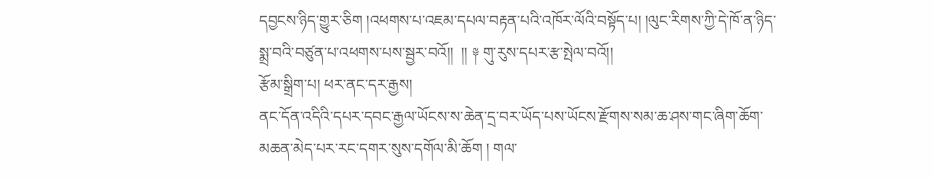དབྱངས་ཉིད་གྱུར་ཅིག །འཕགས་པ་འཇམ་དཔལ་བརྟན་པའི་འཁོར་ལོའི་བསྟོད་པ། །ལུང་རིགས་ཀྱི་དེ་ཁོ་ན་ཉིད་སྨྲ་བའི་བཙུན་པ་འཕགས་པས་སྦྱར་བའོ།།  །། ༈ གུ་རུས་དཔར་རྩ་སྤེལ་བའོ།།
རྩོམ་སྒྲིག་པ། ཕར་ནང་དར་རྒྱས།
ནང་དོན་འདིའི་དཔར་དབང་རྒྱལ་ཡོངས་ས་ཆེན་དྲ་བར་ཡོད་པས་ཡོངས་རྫོགས་སམ་ཆ་ཤས་གང་ཞིག་ཆོག་མཆན་མེད་པར་རང་དགར་སུས་དགོལ་མི་ཆོག ། གལ་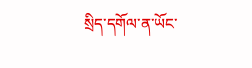སྲིད་དགོལ་ན་ཡོང་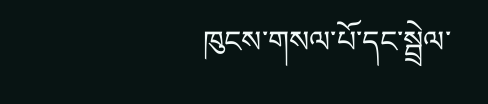ཁུངས་གསལ་པོ་དང་སྦྲེལ་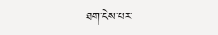ཐག་ངེས་པར་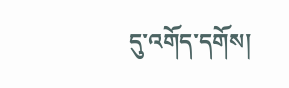དུ་འགོད་དགོས།